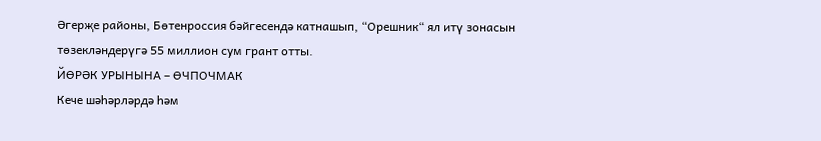Әгерҗе районы, Бөтенроссия бәйгесендә катнашып, “Орешник“ ял итү зонасын төзекләндерүгә 55 миллион сум грант отты.
ЙӨРӘК УРЫНЫНА – ӨЧПОЧМАК
Кече шәһәрләрдә һәм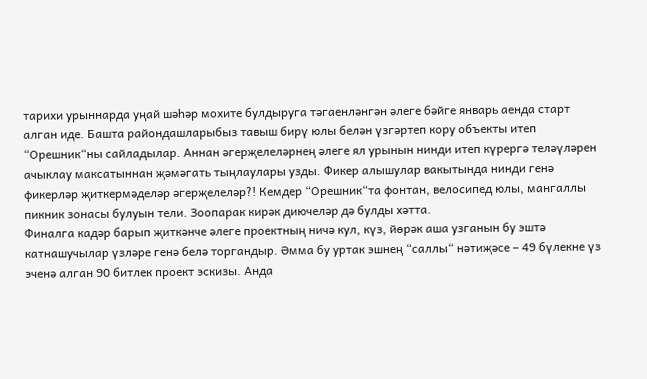тарихи урыннарда уңай шәһәр мохите булдыруга тәгаенләнгән әлеге бәйге январь аенда старт алган иде. Башта райондашларыбыз тавыш бирү юлы белән үзгәртеп кору объекты итеп “Орешник“ны сайладылар. Аннан әгерҗелеләрнең әлеге ял урынын нинди итеп күрергә теләүләрен ачыклау максатыннан җәмәгать тыңлаулары узды. Фикер алышулар вакытында нинди генә фикерләр җиткермәделәр әгерҗелеләр?! Кемдер “Орешник“та фонтан, велосипед юлы, мангаллы пикник зонасы булуын тели. Зоопарак кирәк диючеләр дә булды хәтта.
Финалга кадәр барып җиткәнче әлеге проектның ничә кул, күз, йөрәк аша узганын бу эштә катнашучылар үзләре генә белә торгандыр. Әмма бу уртак эшнең “саллы“ нәтиҗәсе – 49 бүлекне үз эченә алган 90 битлек проект эскизы. Анда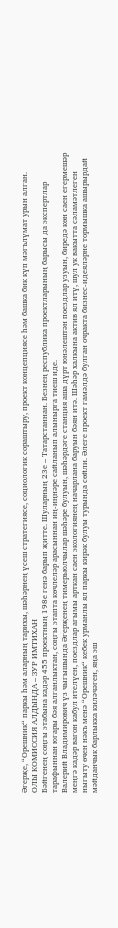Әгерҗе, “Орешник“ паркы һәм аларның тарихы, шәһәрнең үсеш стратегиясе, социологик сораштыру, проект концепциясе һәм башка бик күп мәгълүмат урын алган.
ОЛЫ КОМИССИЯ АЛДЫНДА – ЗУР ИМТИХАН
Бәйгенең соңгы этабына кадәр 455 проектның 198е генә барып җитте. Шуларның 23е – Татарстаннан. Безнең республика проектларының барысы да экспертлар тарафыннан югары бәя алганлыктан, соңгы этапта көчлеләр арасыннан иң-иңнәре сайланып алынырга тиеш иде.
Валерий Владимирович үз чыгышында Әгерҗенең тимерьюлчылар шәһәре булуын, шәһәрдәге станция аша дүрт юнәлештән поездлар узуын, биредә көн саен егермешәр меңгә кадәр вагон кабул ителүен, поездлар агымы арткан саен экологиянең начарлана баруын бәян итә. Шәһәр халкына актив ял итү, шул ук вакытта сәламәтлеген ныгыту өчен нәкъ менә “Орешник“ кебек урманлы ял паркы кирәк булуы турында сөйли. Әлеге проект гамәлдә булган очракта бизнес-идеяләрне тормышка ашырырдай мәйданчык барлыкка киләчәген, яңа эш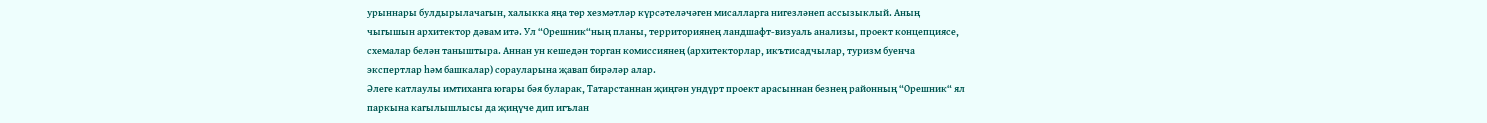урыннары булдырылачагын, халыкка яңа төр хезмәтләр күрсәтеләчәген мисалларга нигезләнеп ассызыклый. Аның чыгышын архитектор дәвам итә. Ул “Орешник“ның планы, территориянең ландшафт-визуаль анализы, проект концепциясе, схемалар белән таныштыра. Аннан ун кешедән торган комиссиянең (архитекторлар, икътисадчылар, туризм буенча экспертлар һәм башкалар) сорауларына җавап бирәләр алар.
Әлеге катлаулы имтиханга югары бәя буларак, Татарстаннан җиңгән ундүрт проект арасыннан безнең районның “Орешник“ ял паркына кагылышлысы да җиңүче дип игълан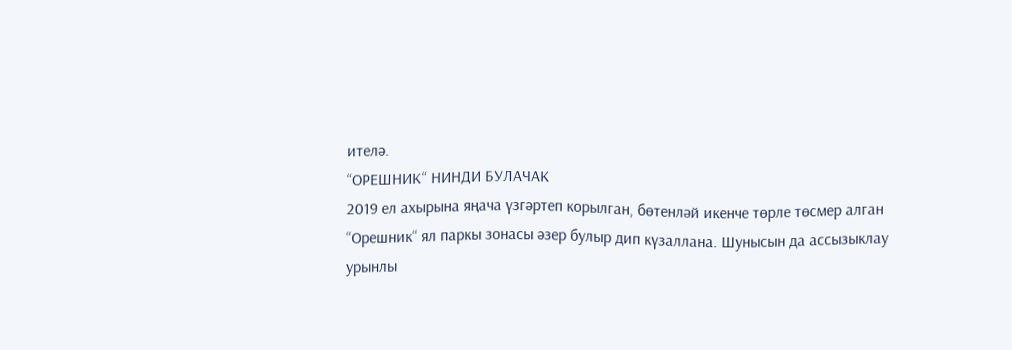ителә.
“ОРЕШНИК“ НИНДИ БУЛАЧАК
2019 ел ахырына яңача үзгәртеп корылган, бөтенләй икенче төрле төсмер алган “Орешник“ ял паркы зонасы әзер булыр дип күзаллана. Шунысын да ассызыклау урынлы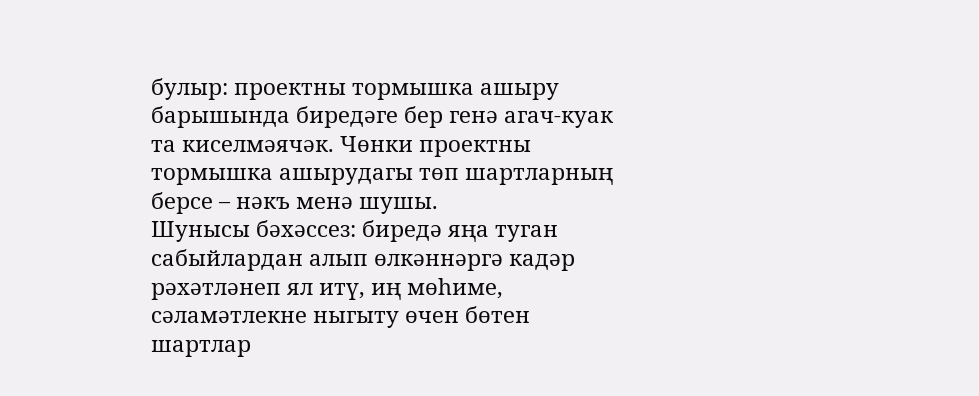булыр: проектны тормышка ашыру барышында биредәге бер генә агач-куак та киселмәячәк. Чөнки проектны тормышка ашырудагы төп шартларның берсе – нәкъ менә шушы.
Шунысы бәхәссез: биредә яңа туган сабыйлардан алып өлкәннәргә кадәр рәхәтләнеп ял итү, иң мөһиме, сәламәтлекне ныгыту өчен бөтен шартлар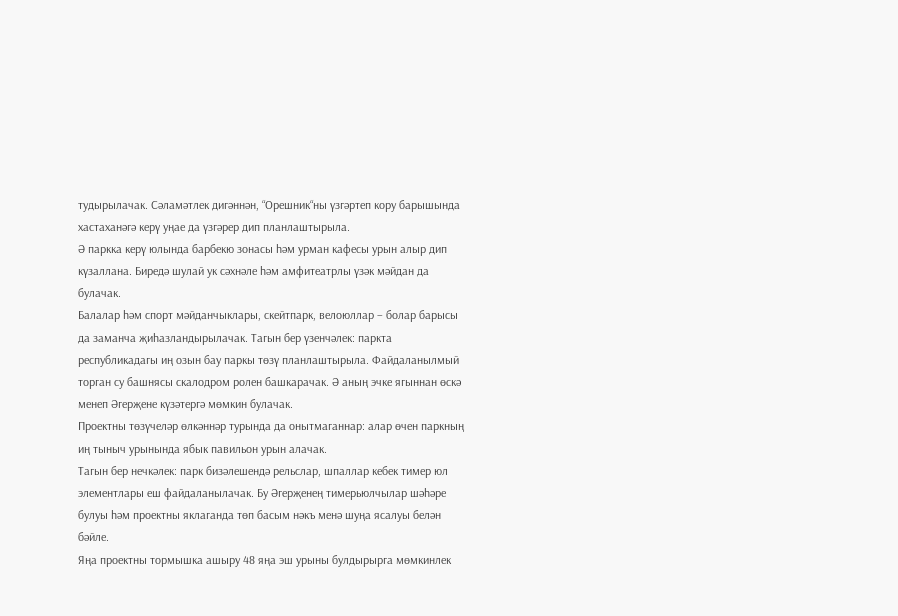тудырылачак. Сәламәтлек дигәннән, “Орешник“ны үзгәртеп кору барышында хастаханәгә керү уңае да үзгәрер дип планлаштырыла.
Ә паркка керү юлында барбекю зонасы һәм урман кафесы урын алыр дип күзаллана. Биредә шулай ук сәхнәле һәм амфитеатрлы үзәк мәйдан да булачак.
Балалар һәм спорт мәйданчыклары, скейтпарк, велоюллар – болар барысы да заманча җиһазландырылачак. Тагын бер үзенчәлек: паркта республикадагы иң озын бау паркы төзү планлаштырыла. Файдаланылмый торган су башнясы скалодром ролен башкарачак. Ә аның эчке ягыннан өскә менеп Әгерҗене күзәтергә мөмкин булачак.
Проектны төзүчеләр өлкәннәр турында да онытмаганнар: алар өчен паркның иң тыныч урынында ябык павильон урын алачак.
Тагын бер нечкәлек: парк бизәлешендә рельслар, шпаллар кебек тимер юл элементлары еш файдаланылачак. Бу Әгерҗенең тимерьюлчылар шәһәре булуы һәм проектны яклаганда төп басым нәкъ менә шуңа ясалуы белән бәйле.
Яңа проектны тормышка ашыру 48 яңа эш урыны булдырырга мөмкинлек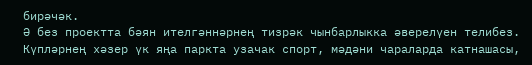бирәчәк.
Ә без проектта бәян ителгәннәрнең тизрәк чынбарлыкка әверелүен телибез. Күпләрнең хәзер үк яңа паркта узачак спорт, мәдәни чараларда катнашасы,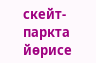скейт-паркта йөрисе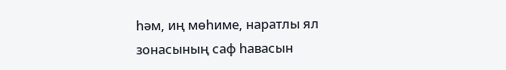һәм, иң мөһиме, наратлы ял зонасының саф һавасын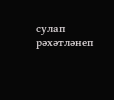сулап рәхәтләнеп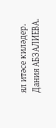ял итәсе киләдер.
Дания АБЗАЛИЕВА.